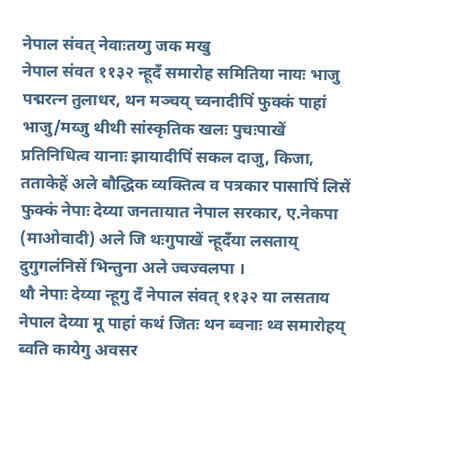नेपाल संवत् नेवाःतय्गु जक मखु
नेपाल संवत ११३२ न्हूदँ समारोह समितिया नायः भाजु पद्मरत्न तुलाधर, थन मञ्चय् च्वनादीपिं फुक्कं पाहां भाजु/मय्जु थीथी सांस्कृतिक खलः पुचःपाखें प्रतिनिधित्व यानाः झायादीपिं सकल दाजु, किजा, तताकेहें अले बौद्धिक व्यक्तित्व व पत्रकार पासापिं लिसें फुक्कं नेपाः देय्या जनतायात नेपाल सरकार, ए.नेकपा (माओवादी) अले जि थःगुपाखें न्हूदँया लसताय् दुगुगलंनिसें भिन्तुना अले ज्वज्वलपा ।
थौ नेपाः देय्या न्हूगु दँ नेपाल संवत् ११३२ या लसताय नेपाल देय्या मू पाहां कथं जितः थन ब्वनाः थ्व समारोहय् ब्वति कायेगु अवसर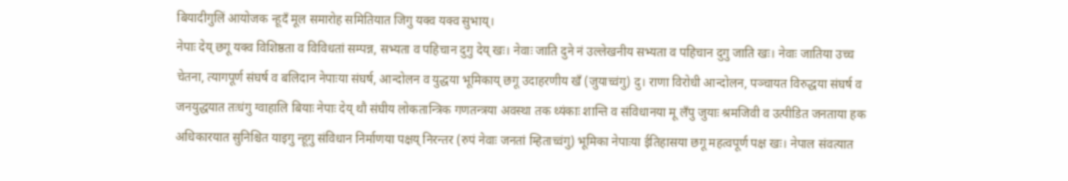बियादीगुलिं आयोजक न्हूदँ मूल समारोह समितियात जिगु यक्व यक्व सुभाय्।
नेपाः देय् छगू यक्व विशिष्ठता व विविधतां सम्पन्न, सभ्यता व पहिचान दुगु देय् खः। नेवाः जाति दुने नं उल्लेखनीय सभ्यता व पहिचान दुगु जाति खः। नेवाः जातिया उच्च चेतना, त्यागपूर्ण संघर्ष व बलिदान नेपाःया संघर्ष, आन्दोलन व युद्धया भूमिकाय् छगू उदाहरणीय खँ (जुयाच्वंगु) दु। राणा विरोधी आन्दोलन, पञ्चायत विरुद्धया संघर्ष व जनयुद्धयात तःधंगु ग्वाहालि बियाः नेपाः देय् थौ संघीय लोकतान्त्रिक गणतन्त्रया अवस्था तक थ्यंकाः शान्ति व संविधानया मू लँपु जुयाः श्रमजिवी व उत्पीडित जनताया हक अधिकारयात सुनिश्चित याइगु न्हूगु संविधान निर्माणया पक्षय् निरन्तर (रुपं नेवाः जनतां म्हिताच्वंगु) भूमिका नेपाःया ईतिहासया छगू महत्वपूर्ण पक्ष खः। नेपाल संवत्यात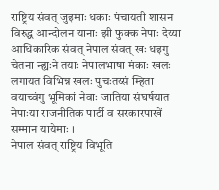राष्ट्रिय संवत् जुइमाः धकाः पंचायती शासन विरुद्ध आन्दोलन यानाः झी फुक्क नेपाः देय्या आधिकारिक संवत् नेपाल संवत् खः धइगु चेतना न्ह्यःने तयाः नेपालभाषा मंकाः खलः लगायत विभिन्न खलः पुचःतय्सं म्हिता वयाच्वंगु भूमिकां नेवाः जातिया संघर्षयात नेपाःया राजनीतिक पार्टी व सरकारपाखें सम्मान यायेमाः ।
नेपाल संवत् राष्ट्रिय विभूति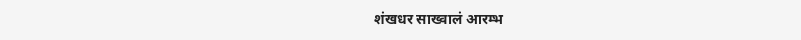शंखधर साख्वालं आरम्भ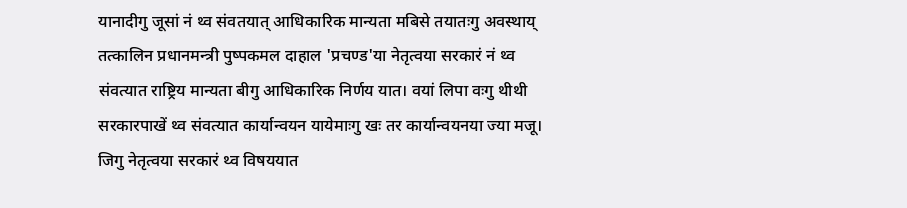यानादीगु जूसां नं थ्व संवतयात् आधिकारिक मान्यता मबिसे तयातःगु अवस्थाय् तत्कालिन प्रधानमन्त्री पुष्पकमल दाहाल 'प्रचण्ड'या नेतृत्वया सरकारं नं थ्व संवत्यात राष्ट्रिय मान्यता बीगु आधिकारिक निर्णय यात। वयां लिपा वःगु थीथी सरकारपाखें थ्व संवत्यात कार्यान्वयन यायेमाःगु खः तर कार्यान्वयनया ज्या मजू। जिगु नेतृत्वया सरकारं थ्व विषययात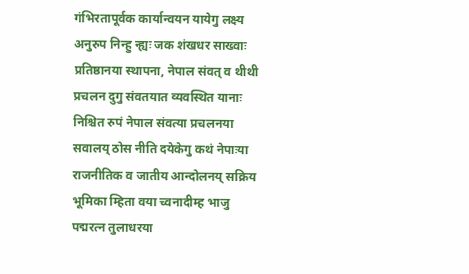गंभिरतापूर्वक कार्यान्वयन यायेगु लक्ष्य अनुरुप निन्हु न्ह्यः जक शंखधर साख्वाः प्रतिष्ठानया स्थापना, नेपाल संवत् व थीथी प्रचलन दुगु संवतयात व्यवस्थित यानाः निश्चित रुपं नेपाल संवत्या प्रचलनया सवालय् ठोस नीति दयेकेगु कथं नेपाःया राजनीतिक व जातीय आन्दोलनय् सक्रिय भूमिका म्हिता वया च्वनादीम्ह भाजु पद्मरत्न तुलाधरया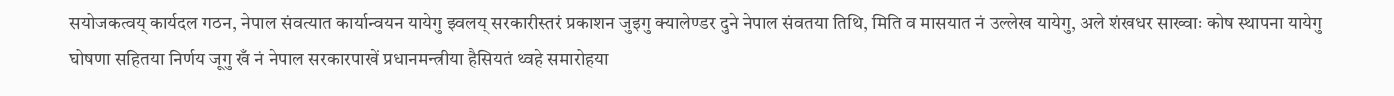सयोजकत्वय् कार्यदल गठन, नेपाल संवत्यात कार्यान्वयन यायेगु झ्वलय् सरकारीस्तरं प्रकाशन जुइगु क्यालेण्डर दुने नेपाल संवतया तिथि, मिति व मासयात नं उल्लेख यायेगु, अले शंखधर साख्वाः कोष स्थापना यायेगु घोषणा सहितया निर्णय जूगु खँ नं नेपाल सरकारपाखें प्रधानमन्त्रीया हैसियतं थ्वहे समारोहया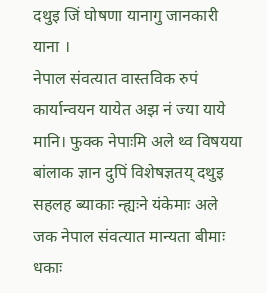दथुइ जिं घोषणा यानागु जानकारी याना ।
नेपाल संवत्यात वास्तविक रुपं कार्यान्वयन यायेत अझ नं ज्या याये मानि। फुक्क नेपाःमि अले थ्व विषयया बांलाक ज्ञान दुपिं विशेषज्ञतय् दथुइ सहलह ब्याकाः न्ह्यःने यंकेमाः अले जक नेपाल संवत्यात मान्यता बीमाः धकाः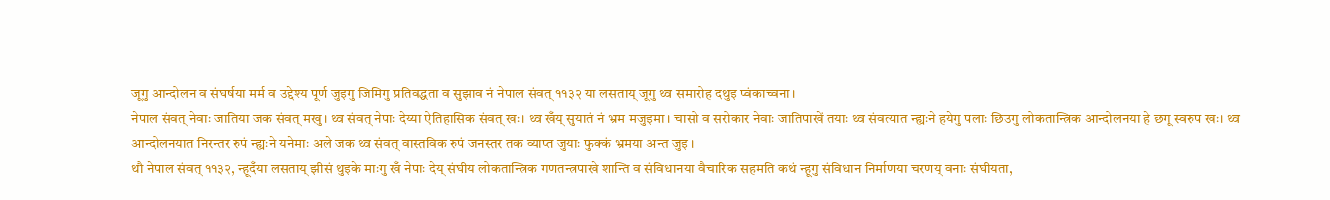जूगु आन्दोलन व संघर्षया मर्म व उद्देश्य पूर्ण जुइगु जिमिगु प्रतिवद्धता व सुझाव नं नेपाल संवत् ११३२ या लसताय् जूगु थ्व समारोह दथुइ प्वंकाच्वना।
नेपाल संवत् नेवाः जातिया जक संवत् मखु। थ्व संवत् नेपाः देय्या ऐतिहासिक संवत् खः। थ्व खँय् सुयातं नं भ्रम मजुइमा। चासो व सरोकार नेवाः जातिपाखें तयाः थ्व संवत्यात न्ह्यःने हयेगु पलाः छिउगु लोकतान्त्रिक आन्दोलनया हे छगू स्वरुप खः। थ्व आन्दोलनयात निरन्तर रुपं न्ह्यःने यनेमाः अले जक थ्व संवत् वास्तविक रुपं जनस्तर तक व्याप्त जुयाः फुक्कं भ्रमया अन्त जुइ ।
थौ नेपाल संवत् ११३२, न्हूदँया लसताय् झीसं थुइके माःगु खँ नेपाः देय् संघीय लोकतान्त्रिक गणतन्त्रपाखे शान्ति व संविधानया वैचारिक सहमति कथं न्हूगु संविधान निर्माणया चरणय् वनाः संघीयता,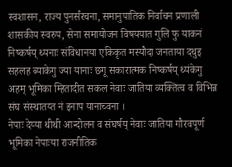स्वशासन, राज्य पुनर्संरचना, समानुपातिक निर्वाचन प्रणाली शासकीय स्वरुप, सेना समायोजन विषययात गुलि फु याकनं निष्कर्षय् थ्यनाः संविधानया एकिकृत मस्यौदा जनताया दथुइ सहलह ब्याकेगु ज्या यानाः छगू सकारात्मक निष्कर्षय् थ्यंकेगु अहम् भूमिका म्हितादीत सकल नेवाः जातिया व्यक्तित्व व विभिन्न संघ संस्थातय्त नं इनाप यानाच्वना ।
नेपाः देय्या थीथी आन्दोलन व संघर्षय् नेवाः जातिया गौरवपूर्ण भूमिका नेपाःया राजनीतिक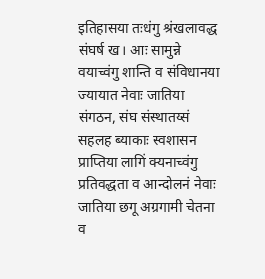इतिहासया तःधंगु श्रंखलावद्ध संघर्ष ख। आः सामुन्ने वयाच्वंगु शान्ति व संविधानया ज्यायात नेवाः जातिया संगठन, संघ संस्थातय्सं सहलह ब्याकाः स्वशासन प्राप्तिया लागिं क्यनाच्वंगु प्रतिवद्धता व आन्दोलनं नेवाः जातिया छगू अग्रगामी चेतना व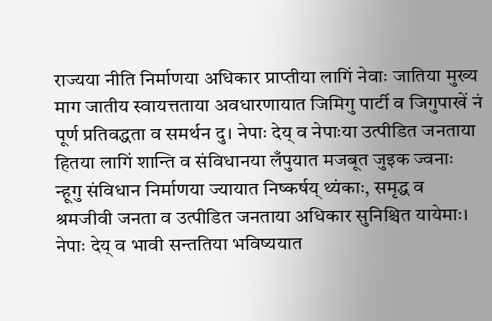राज्यया नीति निर्माणया अधिकार प्राप्तीया लागिं नेवाः जातिया मुख्य माग जातीय स्वायत्तताया अवधारणायात जिमिगु पार्टी व जिगुपाखें नं पूर्ण प्रतिवद्धता व समर्थन दु। नेपाः देय् व नेपाःया उत्पीडित जनताया हितया लागिं शान्ति व संविधानया लँपुयात मजबूत जुइक ज्वनाः न्हूगु संविधान निर्माणया ज्यायात निष्कर्षय् थ्यंकाः, समृद्ध व श्रमजीवी जनता व उत्पीडित जनताया अधिकार सुनिश्चित यायेमाः। नेपाः देय् व भावी सन्ततिया भविष्ययात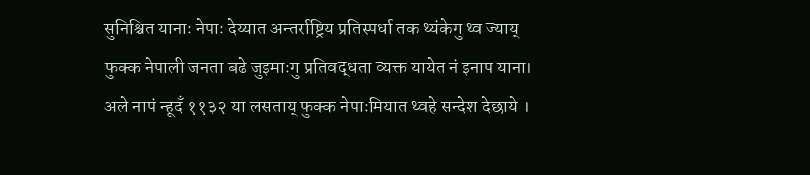सुनिश्चित यानाः नेपाः देय्यात अन्तर्राष्ट्रिय प्रतिस्पर्धा तक थ्यंकेगु थ्व ज्याय् फुक्क नेपाली जनता बढे जुइमाःगु प्रतिवद्धता व्यक्त यायेत नं इनाप याना। अले नापं न्हूदँ ११३२ या लसताय् फुक्क नेपाःमियात थ्वहे सन्देश देछाये ।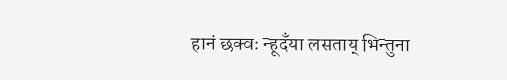हानं छक्वः न्हूदँया लसताय् भिन्तुना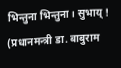भिन्तुना भिन्तुना। सुभाय् !
(प्रधानमन्त्री डा. बाबुराम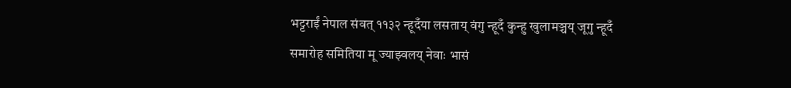भट्टराईं नेपाल संवत् ११३२ न्हूदँया लसताय् वंगु न्हूदँ कुन्हु खुलामञ्चय् जूगु न्हूदँ समारोह समितिया मू ज्याझ्वलय् नेवाः भासं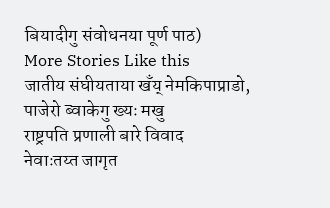बियादीगु संवोधनया पूर्ण पाठ)
More Stories Like this
जातीय संघीयताया खँय् नेमकिपाप्राडो, पाजेरो ब्वाकेगु ख्यः मखु
राष्ट्रपति प्रणाली बारे विवाद
नेवाःतय्त जागृत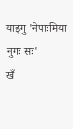याइगु 'नेपाःमिया नुगः सः'
खँ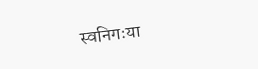स्वनिगःया